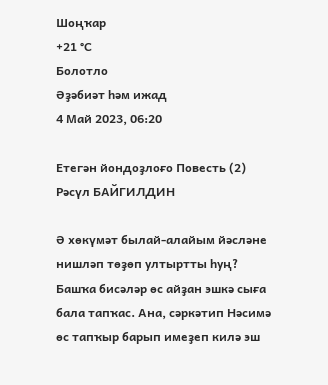Шоңҡар
+21 °С
Болотло
Әҙәбиәт һәм ижад
4 Май 2023, 06:20

Етегән йондоҙлоғо Повесть (2) Рәсүл БАЙГИЛДИН

Ә хөкүмәт былай-алайым йәсләне нишләп төҙөп ултыртты һуң? Башҡа бисәләр өс айҙан эшкә сыға бала тапҡас. Ана, сәркәтип Нәсимә өс тапҡыр барып имеҙеп килә эш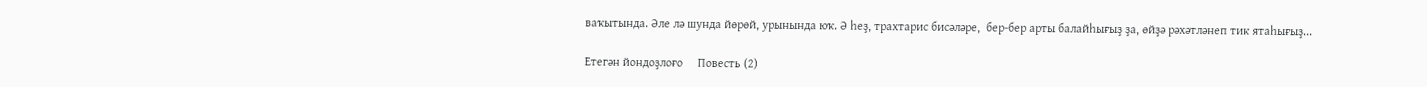ваҡытында. Әле лә шунда йөрөй, урынында юҡ. Ә һеҙ, трахтарис бисәләре,  бер-бер арты балайһығыҙ ҙа, өйҙә рәхәтләнеп тик ятаһығыҙ...

Етегән йондоҙлоғо     Повесть (2)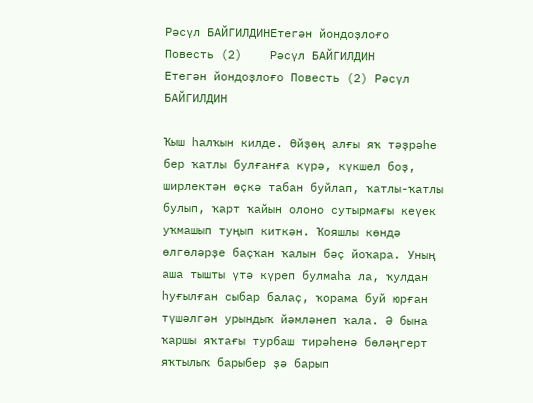Рәсүл БАЙГИЛДИНЕтегән йондоҙлоғо     Повесть (2)    Рәсүл БАЙГИЛДИН
Етегән йондоҙлоғо Повесть (2) Рәсүл БАЙГИЛДИН

Ҡыш һалҡын килде. Өйҙөң алғы яҡ тәҙрәһе бер ҡатлы булғанға күрә, күкшел боҙ, ширлектән өҫкә табан буйлап, ҡатлы-ҡатлы булып, ҡарт ҡайын олоно сутырмағы кеүек уҡмашып туңып киткән. Ҡояшлы көндә өлгөләрҙе баҫҡан ҡалын бәҫ йоҡара. Уның аша тышты үтә күреп булмаһа ла, ҡулдан һуғылған сыбар балаҫ, ҡорама буй юрған түшәлгән урындыҡ йәмләнеп ҡала. Ә бына ҡаршы яҡтағы турбаш тирәһенә бөләңгерт яҡтылыҡ барыбер ҙә барып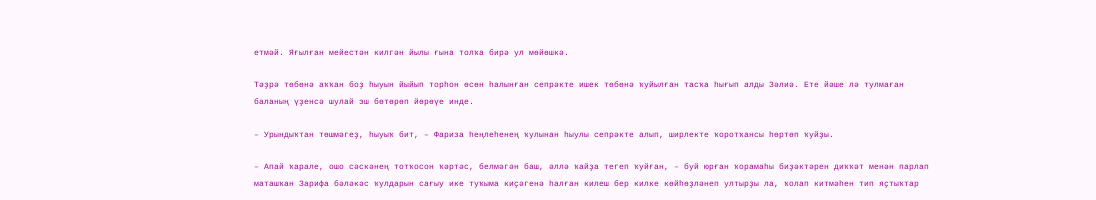етмәй. Яғылған мейестән килгән йылы ғына толҡа бирә ул мөйөшкә.

Тәҙрә төбөнә аҡҡан боҙ һыуын йыйып торһон өсөн һалынған сепрәкте ишек төбөнә ҡуйылған тасҡа һығып алды Зәлиә. Ете йәше лә тулмаған баланың үҙенсә шулай эш бөтөрөп йөрөүе инде.

– Урындыҡтан төшмәгеҙ, һыуыҡ бит, – Фариза һеңлеһенең ҡулынан һыулы сепрәкте алып, ширлекте ҡоротҡансы һөртөп ҡуйҙы.

– Апай ҡарале, ошо сәскәнең тотҡосон ҡәртәс, белмәгән баш, әллә ҡайҙа тегеп ҡуйған, – буй юрған ҡорамаһы биҙәктәрен диҡҡәт менән парлап маташҡан Зарифа бәләкәс ҡулдарын сағыу ике туҡыма киҫәгенә һалған килеш бер килке көйһөҙләнеп ултырҙы ла, ҡолап китмәһен тип яҫтыҡтар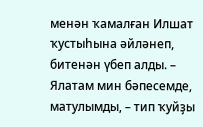менән ҡамалған Илшат ҡустыһына әйләнеп, битенән үбеп алды. – Ялатам мин бәпесемде, матулымды, – тип ҡуйҙы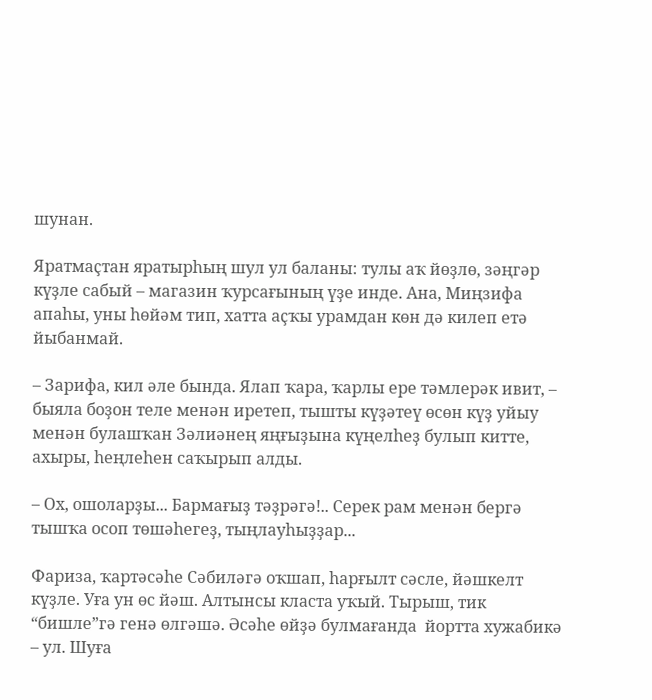шунан.

Яратмаҫтан яратырһың шул ул баланы: тулы аҡ йөҙлө, зәңгәр күҙле сабый – магазин ҡурсағының үҙе инде. Ана, Миңзифа апаһы, уны һөйәм тип, хатта аҫҡы урамдан көн дә килеп етә йыбанмай.

– Зарифа, кил әле бында. Ялап ҡара, ҡарлы ере тәмлерәк ивит, – быяла боҙон теле менән иретеп, тышты күҙәтеү өсөн күҙ уйыу менән булашҡан Зәлиәнең яңғыҙына күңелһеҙ булып китте, ахыры, һеңлеһен саҡырып алды.

– Ох, ошоларҙы... Бармағыҙ тәҙрәгә!.. Серек рам менән бергә тышҡа осоп төшәһегеҙ, тыңлауһыҙҙар...

Фариза, ҡартәсәһе Сәбиләгә оҡшап, һарғылт сәсле, йәшкелт күҙле. Уға ун өс йәш. Алтынсы класта уҡый. Тырыш, тик “бишле”гә генә өлгәшә. Әсәһе өйҙә булмағанда  йортта хужабикә – ул. Шуға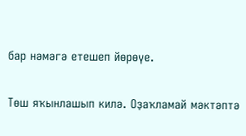бар нәмәгә етешеп йөрөүе.

Төш яҡынлашып килә. Оҙаҡламай мәктәптә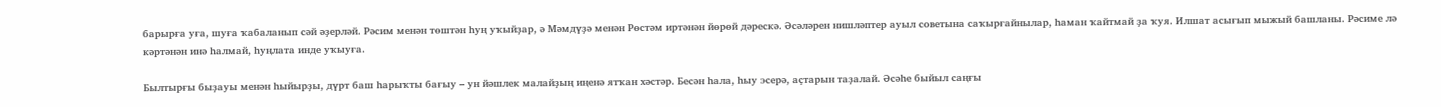барырға уға, шуға ҡабаланып сәй әҙерләй. Рәсим менән төштән һуң уҡыйҙар, ә Мәмдүҙә менән Рөстәм иртәнән йөрөй дәрескә. Әсәләрен нишләптер ауыл советына саҡырғайнылар, һаман ҡайтмай ҙа ҡуя. Илшат асығып мыжый башланы. Рәсиме лә кәртәнән инә һалмай, һуңлата инде уҡыуға.

Былтырғы быҙауы менән һыйырҙы, дүрт баш һарыҡты бағыу – ун йәшлек малайҙың иңенә ятҡан хәстәр. Бесән һала, һыу эсерә, аҫтарын таҙалай. Әсәһе быйыл саңғы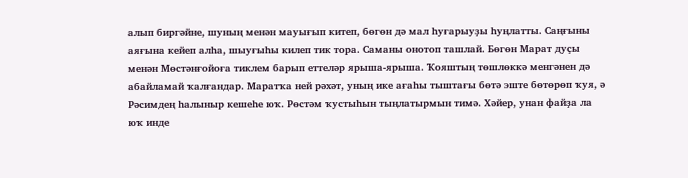алып биргәйне, шуның менән мауығып китеп, бөгөн дә мал һуғарыуҙы һуңлатты. Саңғыны аяғына кейеп алһа, шыуғыһы килеп тик тора. Саманы онотоп ташлай. Бөгөн Марат дуҫы менән Мөстәнғойоға тиклем барып еттеләр ярыша-ярыша. Ҡояштың төшлөккә менгәнен дә абайламай ҡалғандар. Маратҡа ней рәхәт, уның ике ағаһы тыштағы бөтә эште бөтөрөп ҡуя, ә Рәсимдең һалыныр кешеһе юҡ. Рөстәм ҡустыһын тыңлатырмын тимә. Хәйер, унан файҙа ла юҡ инде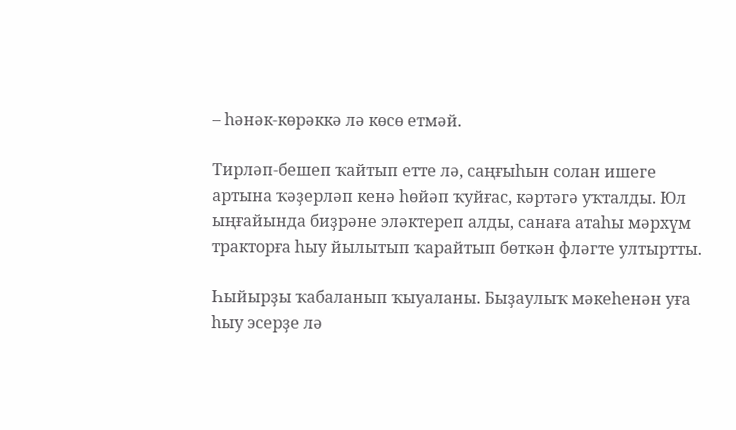– һәнәк-көрәккә лә көсө етмәй.

Тирләп-бешеп ҡайтып етте лә, саңғыһын солан ишеге артына ҡәҙерләп кенә һөйәп ҡуйғас, кәртәгә уҡталды. Юл ыңғайында биҙрәне эләктереп алды, санаға атаһы мәрхүм тракторға һыу йылытып ҡарайтып бөткән фләгте ултыртты.

Һыйырҙы ҡабаланып ҡыуаланы. Быҙаулыҡ мәкеһенән уға һыу эсерҙе лә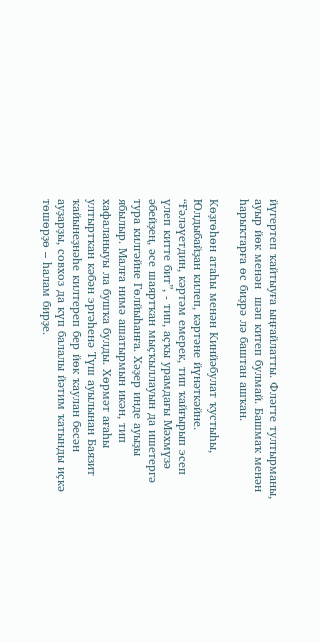йүгертеп ҡайтыуға ыңғайлатты. Фләгте тултырманы, ауыр йөк менән  шәп китеп булмай. Башмаҡ менән һарыҡтарға өс биҙрә лә баштан ашҡан.

Көҙгөһөн атаһы менән Кинйәбулат ҡустыһы, Юлдыбайҙан килеп, кәртәне йүнәткәйне. “Ғәләүетдин, кәртәм емерек, тип ҡайғырып эсеп үлеп китте бит”, - тип, аҫҡы урамдағы Мәхмүзә әбейҙең, әсе шаяртҡан мыҫҡыллауын да ишетергә тура килгәйне Гөлйыһанға. Хәҙер инде ауыҙы ябылыр. Малға нимә ашатырмын икән, тип хафаланыуы ла бушҡа булды. Хөрмәт ағаһы ултыртҡан кәбән эргәһенә Түш ауылынан Баязит ҡайынеҙнәһе килтереп бер йөк ҡаулан бесән ауҙарҙы, совхоз да күп балалы йәтим ҡатынды иҫкә төшөрҙө – һалам бирҙе.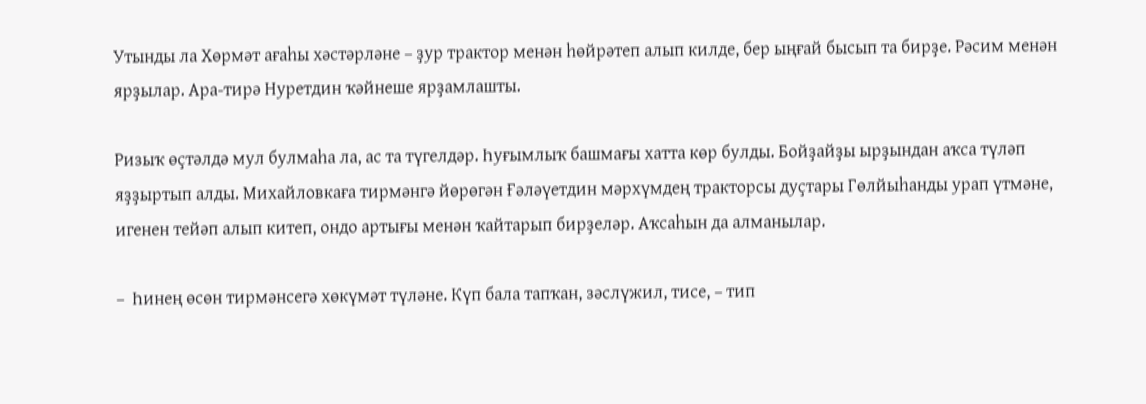Утынды ла Хөрмәт ағаһы хәстәрләне – ҙур трактор менән һөйрәтеп алып килде, бер ыңғай бысып та бирҙе. Рәсим менән ярҙылар. Ара-тирә Нуретдин ҡәйнеше ярҙамлашты.

Ризыҡ өҫтәлдә мул булмаһа ла, ас та түгелдәр. Һуғымлыҡ башмағы хатта көр булды. Бойҙайҙы ырҙындан аҡса түләп яҙҙыртып алды. Михайловкаға тирмәнгә йөрөгән Ғәләүетдин мәрхүмдең тракторсы дуҫтары Гөлйыһанды урап үтмәне, игенен тейәп алып китеп, ондо артығы менән ҡайтарып бирҙеләр. Аҡсаһын да алманылар.

–  Һинең өсөн тирмәнсегә хөкүмәт түләне. Күп бала тапҡан, зәслүжил, тисе, – тип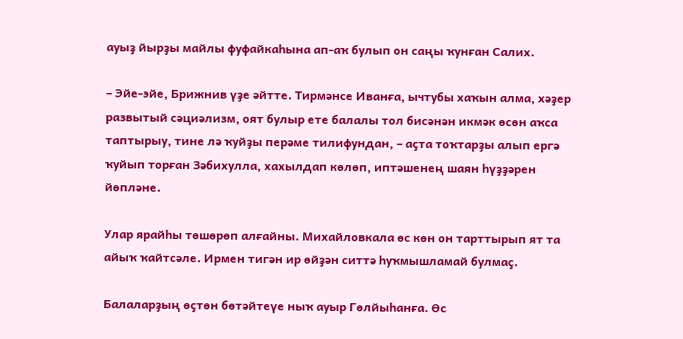ауыҙ йырҙы майлы фуфайкаһына ап-аҡ булып он саңы ҡунған Салих.

– Эйе-эйе, Брижнив үҙе әйтте. Тирмәнсе Иванға, ычтубы хаҡын алма, хәҙер развытый сәциәлизм, оят булыр ете балалы тол бисәнән икмәк өсөн аҡса таптырыу, тине лә ҡуйҙы перәме тилифундан, – аҫта тоҡтарҙы алып ергә ҡуйып торған Зәбихулла, хахылдап көлөп, иптәшенең шаян һүҙҙәрен йөпләне.

Улар ярайһы төшөрөп алғайны. Михайловкала өс көн он тарттырып ят та айыҡ ҡайтсәле. Ирмен тигән ир өйҙән ситтә һуҡмышламай булмаҫ.

Балаларҙың өҫтөн бөтәйтеүе ныҡ ауыр Гөлйыһанға. Өс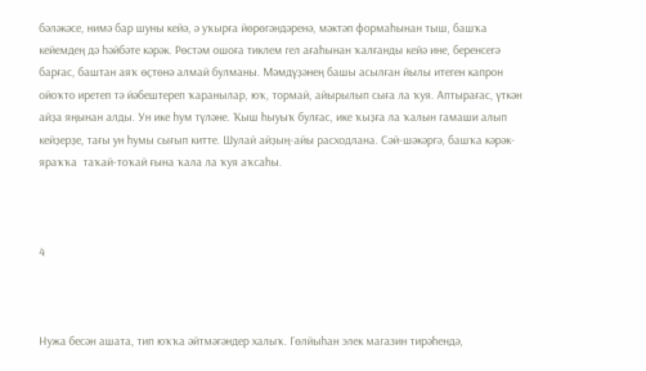бәләкәсе, нимә бар шуны кейә, ә уҡырға йөрөгәндәренә, мәктәп формаһынан тыш, башҡа кейемдең дә һәйбәте кәрәк. Рөстәм ошоға тиклем гел ағаһынан ҡалғанды кейә ине, беренсегә барғас, баштан аяҡ өҫтөнә алмай булманы. Мәмдүҙәнең башы асылған йылы итеген капрон ойоҡто иретеп тә йәбештереп ҡаранылар, юҡ, тормай, айырылып сыға ла ҡуя. Аптырағас, үткән айҙа яңынан алды. Ун ике һум түләне. Ҡыш һыуыҡ булғас, ике ҡыҙға ла ҡалын гамаши алып кейҙерҙе, тағы ун һумы сығып китте. Шулай айҙың-айы расходлана. Сәй-шәкәргә, башҡа кәрәк-яраҡҡа  таҡай-тоҡай ғына ҡала ла ҡуя аҡсаһы.



4



Нужа бесән ашата, тип юҡҡа әйтмәгәндер халыҡ. Гөлйыһан элек магазин тирәһендә,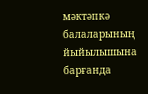мәктәпкә балаларының йыйылышына барғанда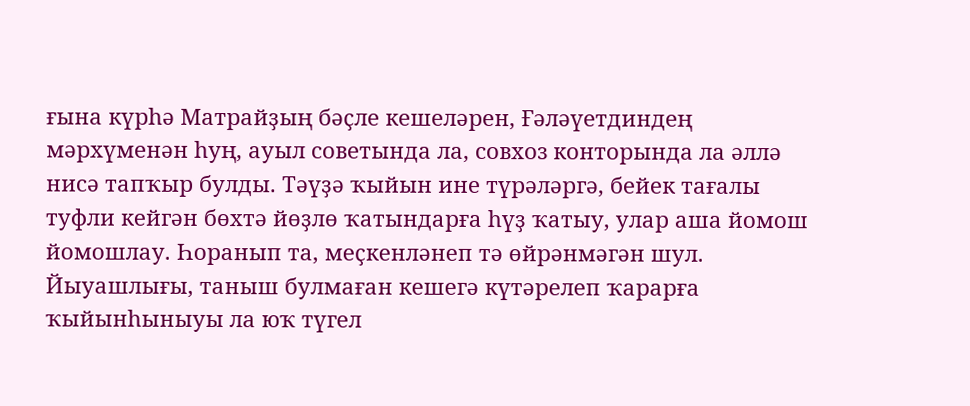ғына күрһә Матрайҙың бәҫле кешеләрен, Ғәләүетдиндең мәрхүменән һуң, ауыл советында ла, совхоз конторында ла әллә нисә тапҡыр булды. Тәүҙә ҡыйын ине түрәләргә, бейек тағалы туфли кейгән бөхтә йөҙлө ҡатындарға һүҙ ҡатыу, улар аша йомош йомошлау. Һоранып та, меҫкенләнеп тә өйрәнмәгән шул. Йыуашлығы, таныш булмаған кешегә күтәрелеп ҡарарға ҡыйынһыныуы ла юҡ түгел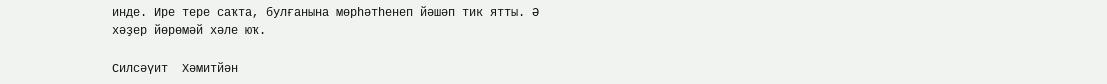инде. Ире тере саҡта, булғанына мөрһәтһенеп йәшәп тик ятты. Ә хәҙер йөрөмәй хәле юҡ.

Силсәүит  Хәмитйән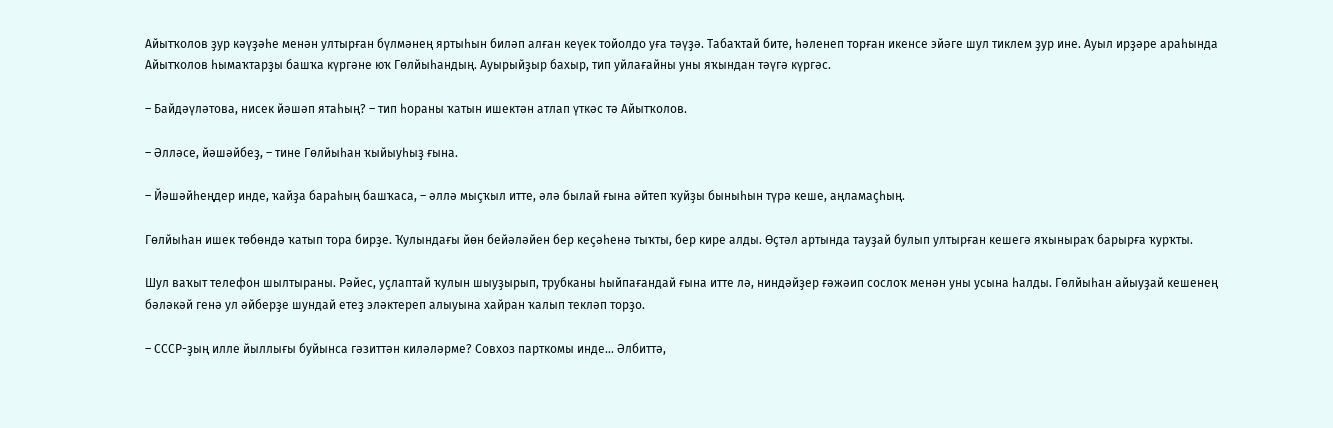Айытҡолов ҙур кәүҙәһе менән ултырған бүлмәнең яртыһын биләп алған кеүек тойолдо уға тәүҙә. Табаҡтай бите, һәленеп торған икенсе эйәге шул тиклем ҙур ине. Ауыл ирҙәре араһында Айытҡолов һымаҡтарҙы башҡа күргәне юҡ Гөлйыһандың. Ауырыйҙыр бахыр, тип уйлағайны уны яҡындан тәүгә күргәс.

– Байдәүләтова, нисек йәшәп ятаһың? – тип һораны ҡатын ишектән атлап үткәс тә Айытҡолов.

– Әлләсе, йәшәйбеҙ, – тине Гөлйыһан ҡыйыуһыҙ ғына.

– Йәшәйһеңдер инде, ҡайҙа бараһың башҡаса, – әллә мыҫҡыл итте, әлә былай ғына әйтеп ҡуйҙы быныһын түрә кеше, аңламаҫһың.

Гөлйыһан ишек төбөндә ҡатып тора бирҙе. Ҡулындағы йөн бейәләйен бер кеҫәһенә тыҡты, бер кире алды. Өҫтәл артында тауҙай булып ултырған кешегә яҡыныраҡ барырға ҡурҡты.

Шул ваҡыт телефон шылтыраны. Рәйес, уҫлаптай ҡулын шыуҙырып, трубканы һыйпағандай ғына итте лә, ниндәйҙер ғәжәип сослоҡ менән уны усына һалды. Гөлйыһан айыуҙай кешенең бәләкәй генә ул әйберҙе шундай етеҙ эләктереп алыуына хайран ҡалып текләп торҙо.

– СССР-ҙың илле йыллығы буйынса гәзиттән киләләрме? Совхоз парткомы инде... Әлбиттә,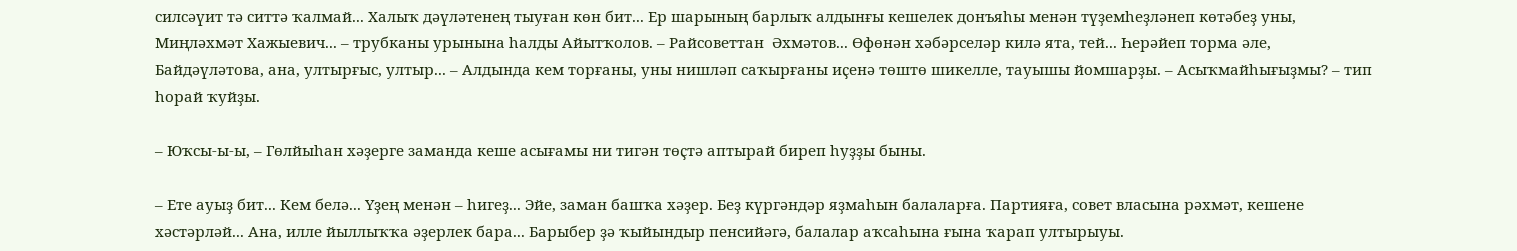силсәүит тә ситтә ҡалмай... Халыҡ дәүләтенең тыуған көн бит... Ер шарының барлыҡ алдынғы кешелек донъяһы менән түҙемһеҙләнеп көтәбеҙ уны, Миңләхмәт Хажыевич... – трубканы урынына һалды Айытҡолов. – Райсоветтан  Әхмәтов... Өфөнән хәбәрселәр килә ята, тей... Һерәйеп торма әле, Байдәүләтова, ана, ултырғыс, ултыр... – Алдында кем торғаны, уны нишләп саҡырғаны иҫенә төштө шикелле, тауышы йомшарҙы. – Асыҡмайһығыҙмы? – тип һорай ҡуйҙы.

– Юҡсы-ы-ы, – Гөлйыһан хәҙерге заманда кеше асығамы ни тигән төҫтә аптырай биреп һуҙҙы быны.

– Ете ауыҙ бит... Кем белә... Үҙең менән – һигеҙ... Эйе, заман башҡа хәҙер. Беҙ күргәндәр яҙмаһын балаларға. Партияға, совет власына рәхмәт, кешене хәстәрләй... Ана, илле йыллыҡҡа әҙерлек бара... Барыбер ҙә ҡыйындыр пенсийәгә, балалар аҡсаһына ғына ҡарап ултырыуы.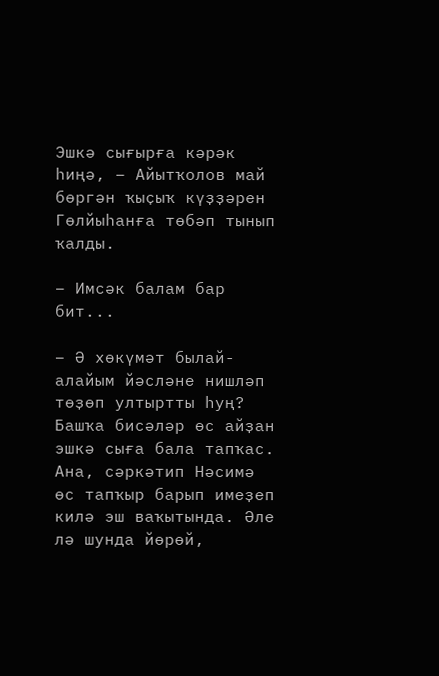Эшкә сығырға кәрәк һиңә, – Айытҡолов май бөргән ҡыҫыҡ күҙҙәрен Гөлйыһанға төбәп тынып ҡалды.

– Имсәк балам бар бит...

– Ә хөкүмәт былай-алайым йәсләне нишләп төҙөп ултыртты һуң? Башҡа бисәләр өс айҙан эшкә сыға бала тапҡас. Ана, сәркәтип Нәсимә өс тапҡыр барып имеҙеп килә эш ваҡытында. Әле лә шунда йөрөй,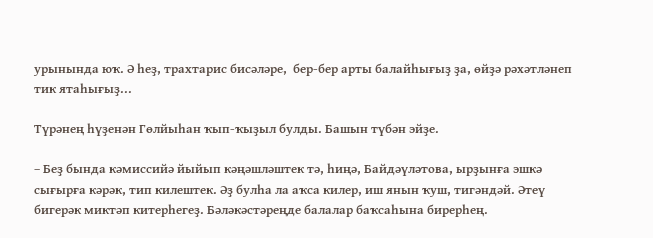урынында юҡ. Ә һеҙ, трахтарис бисәләре,  бер-бер арты балайһығыҙ ҙа, өйҙә рәхәтләнеп тик ятаһығыҙ...

Түрәнең һүҙенән Гөлйыһан ҡып-ҡыҙыл булды. Башын түбән эйҙе.

– Беҙ бында кәмиссийә йыйып кәңәшләштек тә, һиңә, Байдәүләтова, ырҙынға эшкә сығырға кәрәк, тип килештек. Әҙ булһа ла аҡса килер, иш янын ҡуш, тигәндәй. Әтеү бигерәк миктәп китерһегеҙ. Бәләкәстәреңде балалар баҡсаһына бирерһең.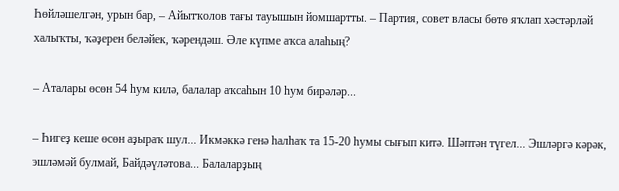Һөйләшелгән, урын бар, – Айытҡолов тағы тауышын йомшартты. – Партия, совет власы бөтө яҡлап хәстәрләй халыҡты, ҡәҙерен беләйек, ҡәрендәш. Әле күпме аҡса алаһың?

– Аталары өсөн 54 һум килә, балалар аҡсаһын 10 һум бирәләр...

– Һигеҙ кеше өсөн аҙыраҡ шул... Икмәккә генә һалһаҡ та 15-20 һумы сығып китә. Шәптән түгел... Эшләргә кәрәк, эшләмәй булмай, Байдәүләтова... Балаларҙың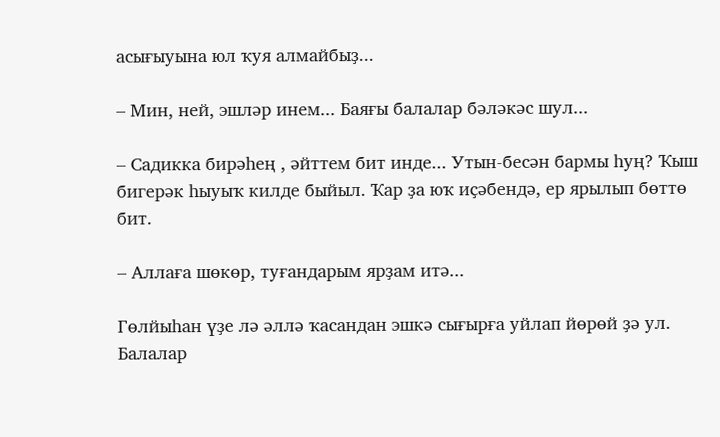асығыуына юл ҡуя алмайбыҙ...

– Мин, ней, эшләр инем... Баяғы балалар бәләкәс шул...

– Садикка бирәһең , әйттем бит инде... Утын-бесән бармы һуң? Ҡыш бигерәк һыуыҡ килде быйыл. Ҡар ҙа юҡ иҫәбендә, ер ярылып бөттө бит.

– Аллаға шөкөр, туғандарым ярҙам итә...

Гөлйыһан үҙе лә әллә ҡасандан эшкә сығырға уйлап йөрөй ҙә ул. Балалар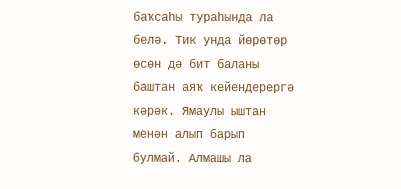баҡсаһы тураһында ла белә. Тик унда йөрөтөр өсөн дә бит баланы баштан аяҡ кейендерергә кәрәк. Ямаулы ыштан менән алып барып булмай. Алмашы ла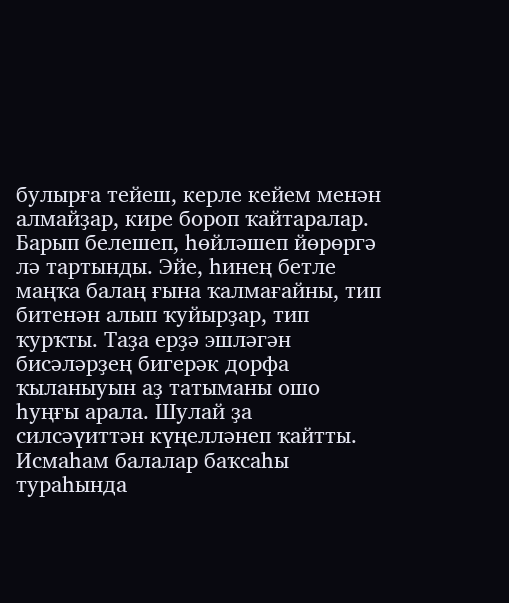булырға тейеш, керле кейем менән алмайҙар, кире бороп ҡайтаралар. Барып белешеп, һөйләшеп йөрөргә лә тартынды. Эйе, һинең бетле маңҡа балаң ғына ҡалмағайны, тип битенән алып ҡуйырҙар, тип ҡурҡты. Таҙа ерҙә эшләгән бисәләрҙең бигерәк дорфа ҡыланыуын аҙ татыманы ошо һуңғы арала. Шулай ҙа силсәүиттән күңелләнеп ҡайтты. Исмаһам балалар баҡсаһы тураһында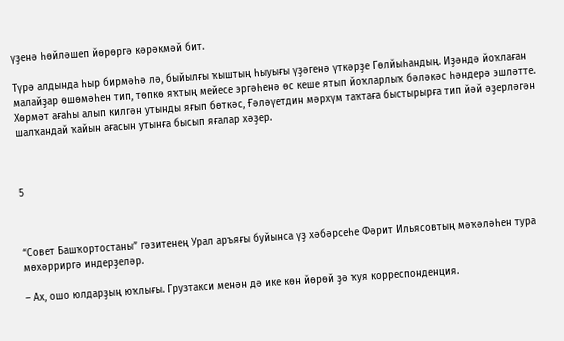үҙенә һөйләшеп йөрөргә кәрәкмәй бит.

Түрә алдында һыр бирмәһә лә, быйылғы ҡыштың һыуығы үҙәгенә үткәрҙе Гөлйыһандың. Иҙәндә йоҡлаған малайҙар өшөмәһен тип, төпкө яҡтың мейесе эргәһенә өс кеше ятып йоҡларлыҡ бәләкәс һәндерә эшләтте. Хөрмәт ағаһы алып килгән утынды яғып бөткәс, Ғәләүетдин мәрхүм таҡтаға быстырырға тип йәй әҙерләгән шалҡандай ҡайын ағасын утынға бысып яғалар хәҙер.



5



“Совет Башҡортостаны” гәзитенең Урал аръяғы буйынса үҙ хәбәрсеһе Фәрит Ильясовтың мәҡәләһен тура мөхәрриргә индерҙеләр.

– Ах, ошо юлдарҙың юҡлығы. Грузтакси менән дә ике көн йөрөй ҙә ҡуя корреспонденция.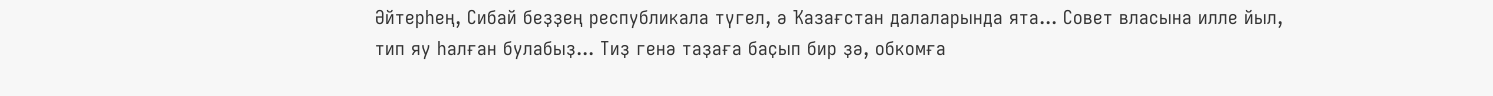Әйтерһең, Сибай беҙҙең республикала түгел, ә Ҡазағстан далаларында ята... Совет власына илле йыл, тип яу һалған булабыҙ... Тиҙ генә таҙаға баҫып бир ҙә, обкомға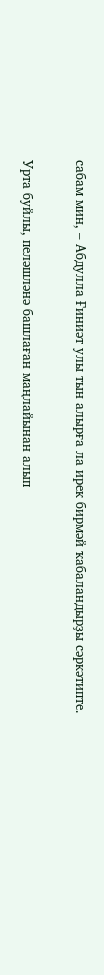сабам мин, – Абдулла Ғиниәт улы тын алырға ла ирек бирмәй ҡабаландырҙы сәркәтипте.

Урта буйлы, пеләшләнә башлаған маңлайынан алып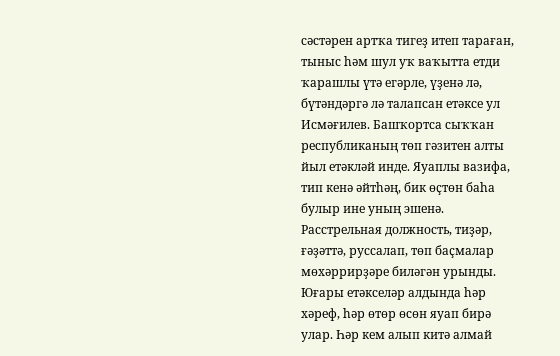сәстәрен артҡа тигеҙ итеп тараған, тыныс һәм шул уҡ ваҡытта етди ҡарашлы үтә егәрле, үҙенә лә, бүтәндәргә лә талапсан етәксе ул Исмәғилев. Башҡортса сыҡҡан республиканың төп гәзитен алты йыл етәкләй инде. Яуаплы вазифа, тип кенә әйтһәң, бик өҫтөн баһа булыр ине уның эшенә. Расстрельная должность, тиҙәр, ғәҙәттә, руссалап, төп баҫмалар мөхәррирҙәре биләгән урынды. Юғары етәкселәр алдында һәр хәреф, һәр өтөр өсөн яуап бирә улар. Һәр кем алып китә алмай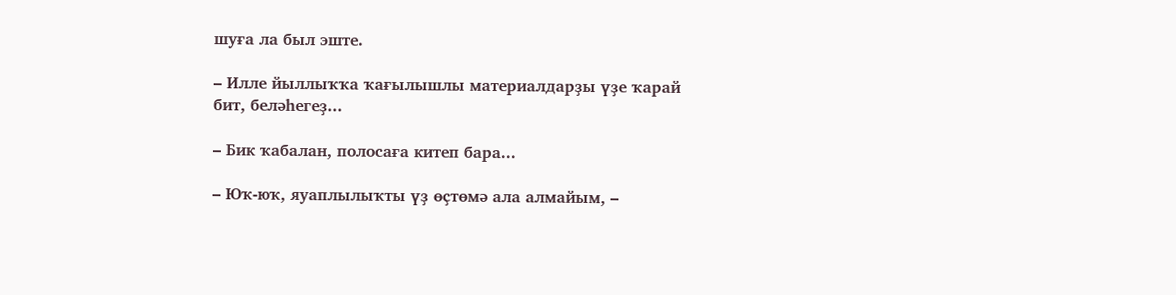шуға ла был эште.

– Илле йыллыҡҡа ҡағылышлы материалдарҙы үҙе ҡарай бит, беләһегеҙ...

– Бик ҡабалан, полосаға китеп бара...

– Юҡ-юҡ, яуаплылыҡты үҙ өҫтөмә ала алмайым, –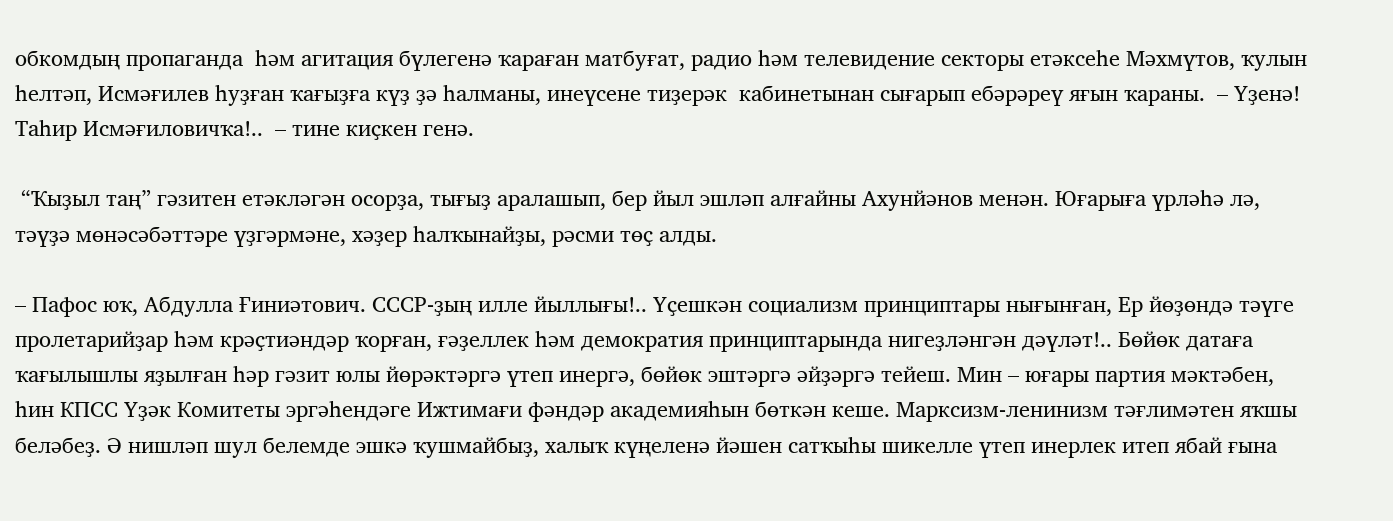обкомдың пропаганда  һәм агитация бүлегенә ҡараған матбуғат, радио һәм телевидение секторы етәксеһе Мәхмүтов, ҡулын һелтәп, Исмәғилев һуҙған ҡағыҙға күҙ ҙә һалманы, инеүсене тиҙерәк  кабинетынан сығарып ебәрәреү яғын ҡараны.  – Үҙенә! Таһир Исмәғиловичҡа!..  – тине киҫкен генә.

 “Ҡыҙыл таң” гәзитен етәкләгән осорҙа, тығыҙ аралашып, бер йыл эшләп алғайны Ахунйәнов менән. Юғарыға үрләһә лә, тәүҙә мөнәсәбәттәре үҙгәрмәне, хәҙер һалҡынайҙы, рәсми төҫ алды.

– Пафос юҡ, Абдулла Ғиниәтович. СССР-ҙың илле йыллығы!.. Үҫешкән социализм принциптары нығынған, Ер йөҙөндә тәүге пролетарийҙар һәм крәҫтиәндәр ҡорған, ғәҙеллек һәм демократия принциптарында нигеҙләнгән дәүләт!.. Бөйөк датаға ҡағылышлы яҙылған һәр гәзит юлы йөрәктәргә үтеп инергә, бөйөк эштәргә әйҙәргә тейеш. Мин – юғары партия мәктәбен, һин КПСС Үҙәк Комитеты эргәһендәге Ижтимағи фәндәр академияһын бөткән кеше. Марксизм-ленинизм тәғлимәтен яҡшы беләбеҙ. Ә нишләп шул белемде эшкә ҡушмайбыҙ, халыҡ күңеленә йәшен сатҡыһы шикелле үтеп инерлек итеп ябай ғына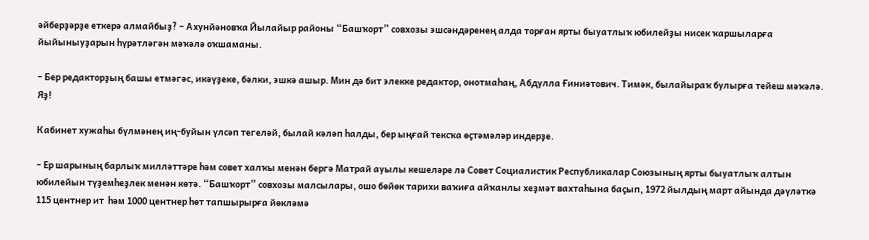әйберҙәрҙе еткерә алмайбыҙ? – Ахунйәновҡа Йылайыр районы “Башҡорт” совхозы эшсәндәренең алда торған ярты быуатлыҡ юбилейҙы нисек ҡаршыларға йыйыныуҙарын һүрәтләгән мәҡәлә оҡшаманы.

– Бер редакторҙың башы етмәгәс, икәүҙеке, бәлки, эшкә ашыр. Мин дә бит элекке редактор, онотмаһаң, Абдулла Ғиниәтович. Тимәк, былайыраҡ булырға тейеш мәҡәлә. Яҙ!

Кабинет хужаһы бүлмәнең иң-буйын үлсәп тегеләй, былай кәләп һалды, бер ыңғай тексҡа өҫтәмәләр индерҙе.

– Ер шарының барлыҡ милләттәре һәм совет халҡы менән бергә Матрай ауылы кешеләре лә Совет Социалистик Республикалар Союзының ярты быуатлыҡ алтын юбилейын түҙемһеҙлек менән көтә. “Башҡорт” совхозы малсылары, ошо бөйөк тарихи ваҡиға айҡанлы хеҙмәт вахтаһына баҫып, 1972 йылдың март айында дәүләткә 115 центнер ит  һәм 1000 центнер һөт тапшырырға йөкләмә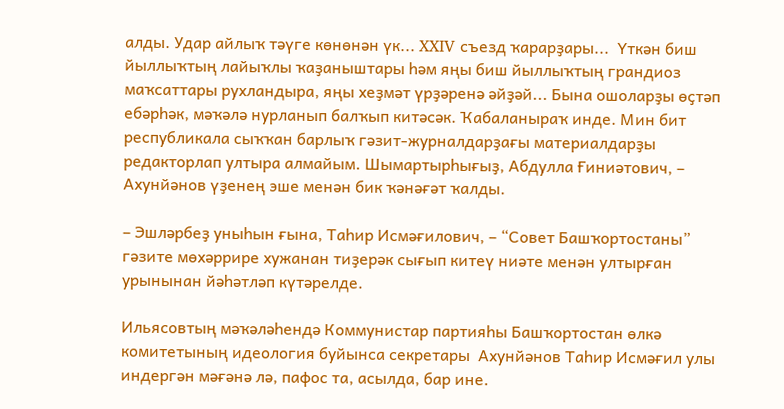алды. Удар айлыҡ тәүге көнөнән үк... XXIV съезд ҡарарҙары...  Үткән биш йыллыҡтың лайыҡлы ҡаҙаныштары һәм яңы биш йыллыҡтың грандиоз маҡсаттары рухландыра, яңы хеҙмәт үрҙәренә әйҙәй... Бына ошоларҙы өҫтәп ебәрһәк, мәҡәлә нурланып балҡып китәсәк. Ҡабаланыраҡ инде. Мин бит республикала сыҡҡан барлыҡ гәзит-журналдарҙағы материалдарҙы редакторлап ултыра алмайым. Шымартырһығыҙ, Абдулла Ғиниәтович, – Ахунйәнов үҙенең эше менән бик ҡәнәғәт ҡалды.

– Эшләрбеҙ уныһын ғына, Таһир Исмәғилович, – “Совет Башҡортостаны” гәзите мөхәррире хужанан тиҙерәк сығып китеү ниәте менән ултырған урынынан йәһәтләп күтәрелде.

Ильясовтың мәҡәләһендә Коммунистар партияһы Башҡортостан өлкә комитетының идеология буйынса секретары  Ахунйәнов Таһир Исмәғил улы индергән мәғәнә лә, пафос та, асылда, бар ине.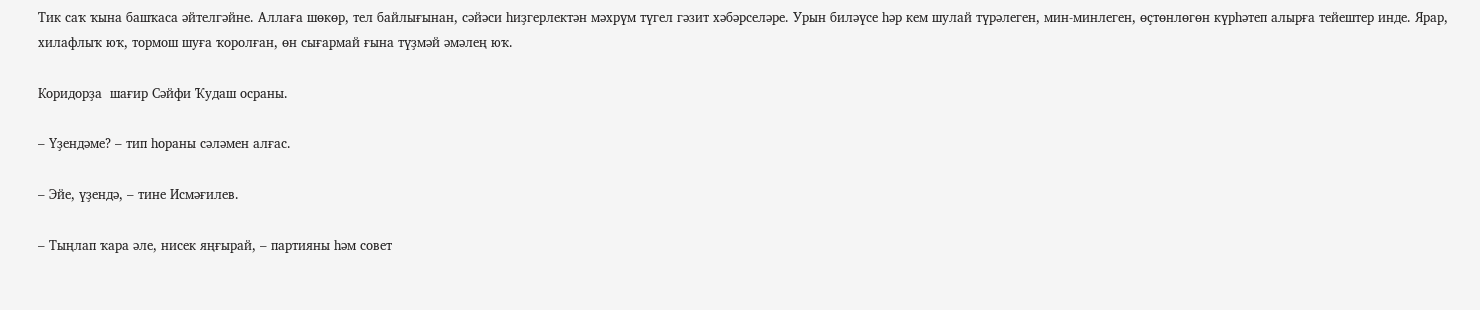Тик саҡ ҡына башҡаса әйтелгәйне. Аллаға шөкөр, тел байлығынан, сәйәси һиҙгерлектән мәхрүм түгел гәзит хәбәрселәре. Урын биләүсе һәр кем шулай түрәлеген, мин-минлеген, өҫтөнлөгөн күрһәтеп алырға тейештер инде. Ярар, хилафлыҡ юҡ, тормош шуға ҡоролған, өн сығармай ғына түҙмәй әмәлең юҡ.

Коридорҙа  шағир Сәйфи Ҡудаш осраны.

– Үҙендәме? – тип һораны сәләмен алғас.

– Эйе, үҙендә, – тине Исмәғилев.

– Тыңлап ҡара әле, нисек яңғырай, – партияны һәм совет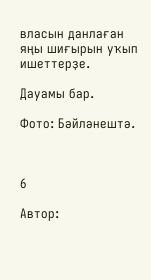власын данлаған яңы шиғырын уҡып ишеттерҙе.

Дауамы бар.

Фото: Бәйләнештә.



6

Автор: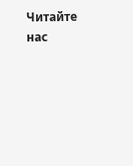Читайте нас